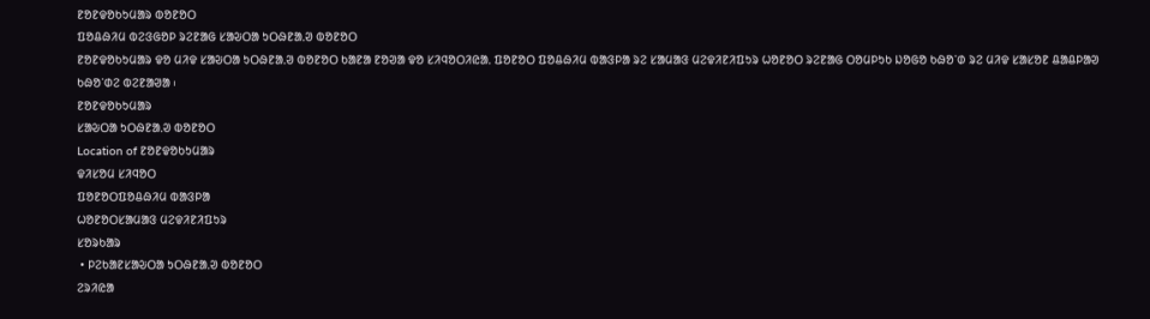ᱱᱚᱱᱫᱚᱠᱩᱢᱟᱨ ᱵᱚᱱᱚᱛ
ᱯᱚᱪᱷᱤᱢ ᱵᱮᱝᱜᱚᱞ ᱨᱮᱱᱟᱜ ᱥᱟᱶᱛᱟ ᱩᱛᱷᱱᱟᱹᱣ ᱵᱚᱱᱚᱛ
ᱱᱚᱱᱫᱚᱠᱩᱢᱟᱨ ᱫᱚ ᱢᱤᱫ ᱥᱟᱶᱛᱟ ᱩᱛᱷᱱᱟᱹᱣ ᱵᱚᱱᱚᱛ ᱠᱟᱱᱟ ᱱᱚᱣᱟ ᱫᱚ ᱥᱤᱧᱚᱛᱤᱭᱟᱹ ᱯᱚᱱᱚᱛ ᱯᱚᱪᱷᱤᱢ ᱵᱟᱝᱞᱟ ᱨᱮ ᱥᱟᱢᱟᱝ ᱢᱮᱫᱤᱱᱤᱯᱩᱨ ᱦᱚᱱᱚᱛ ᱨᱮᱱᱟᱜ ᱛᱚᱢᱞᱩᱠ ᱡᱚᱜᱚ ᱠᱷᱚᱸᱰ ᱨᱮ ᱢᱤᱫ ᱥᱟᱥᱚᱱ ᱪᱟᱪᱞᱟᱣ ᱠᱷᱚᱸᱰᱮ ᱵᱮᱱᱟᱣᱟ ᱾
ᱱᱚᱱᱫᱚᱠᱩᱢᱟᱨ
ᱥᱟᱶᱛᱟ ᱩᱛᱷᱱᱟᱹᱣ ᱵᱚᱱᱚᱛ
Location of ᱱᱚᱱᱫᱚᱠᱩᱢᱟᱨ
ᱫᱤᱥᱚᱢ ᱥᱤᱧᱚᱛ
ᱯᱚᱱᱚᱛᱯᱚᱪᱷᱤᱢ ᱵᱟᱝᱞᱟ
ᱦᱚᱱᱚᱛᱥᱟᱢᱟᱝ ᱢᱮᱫᱤᱱᱤᱯᱩᱨ
ᱥᱚᱨᱠᱟᱨ
 • ᱞᱮᱠᱟᱱᱥᱟᱶᱛᱟ ᱩᱛᱷᱱᱟᱹᱣ ᱵᱚᱱᱚᱛ
ᱮᱨᱤᱭᱟ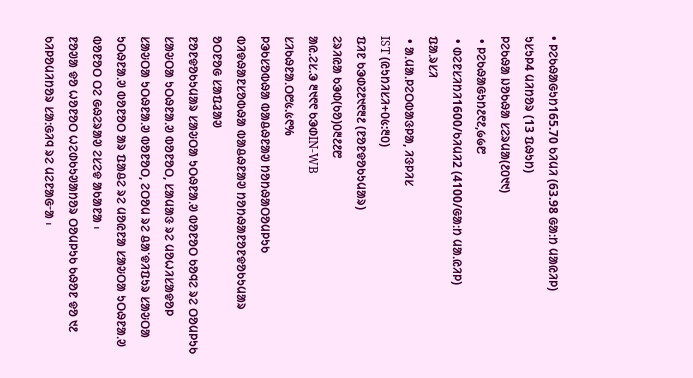• ᱞᱮᱠᱷᱟᱜᱩᱴ165.70 ᱠᱤᱢᱤ (63.98 ᱜᱟᱺᱴ ᱢᱟᱭᱤᱞ)
ᱩᱥᱩᱞ4 ᱢᱤᱴᱚᱨ (13 ᱯᱷᱩᱴ)
ᱞᱮᱠᱷᱟ ᱡᱚᱠᱷᱟ ᱥᱮᱨᱢᱟ(᱒᱐᱑᱑)
 • ᱞᱮᱠᱷᱟᱜᱩᱴ᱒᱖᱒,᱙᱙᱘
 • ᱰᱮᱱᱥᱤᱴᱤ1600/ᱠᱤᱢᱤ2 (4100/ᱜᱟᱺᱴ ᱢᱟᱹᱭᱤᱞ)
ᱯᱟᱹᱨᱥᱤ
 • ᱟᱹᱢᱟᱹᱞᱮᱛᱵᱟᱝᱞᱟ, ᱤᱝᱞᱤᱥ
IST (ᱭᱩᱴᱤᱥᱤ+᱐᱕:᱓᱐)
ᱯᱤᱱ ᱠᱳᱰ᱗᱒᱑᱖᱓᱒ (ᱱᱚᱱᱫᱚᱠᱩᱢᱟᱨ)
ᱮᱨᱤᱭᱟ ᱠᱳᱰ(ᱠᱚ)᱐᱓᱒᱒᱘
ᱟᱭ.ᱮᱥ.ᱳ ᱓᱑᱖᱖ ᱠᱳᱰIN-WB
ᱥᱤᱠᱷᱱᱟᱹᱛ᱘᱕.᱕᱖%
ᱞᱳᱠᱥᱚᱵᱷᱟ ᱵᱟᱪᱷᱱᱟᱣ ᱴᱚᱴᱷᱟᱛᱚᱢᱞᱩᱠ
ᱵᱤᱫᱷᱟᱱᱥᱚᱵᱷᱟ ᱵᱟᱪᱷᱱᱟᱣ ᱴᱚᱴᱷᱟᱱᱚᱱᱫᱚᱠᱩᱢᱟᱨ
ᱚᱛᱱᱚᱜ ᱥᱟᱯᱲᱟᱣ
ᱱᱚᱱᱫᱚᱠᱩᱢᱟᱨ ᱥᱟᱶᱛᱟ ᱩᱛᱷᱱᱟᱹᱣ ᱵᱚᱱᱚᱛ ᱠᱚᱧᱮ ᱨᱮ ᱛᱚᱢᱞᱩᱠ ᱥᱟᱶᱛᱟ ᱩᱛᱷᱱᱟᱹᱣ ᱵᱚᱱᱚᱛ, ᱥᱟᱢᱟᱝ ᱨᱮ ᱢᱚᱦᱤᱥᱟᱫᱚᱞ ᱥᱟᱶᱛᱟ ᱩᱛᱷᱱᱟᱹᱣ ᱵᱚᱱᱚᱛ, ᱮᱛᱚᱢ ᱨᱮ ᱪᱟᱸᱫᱤᱯᱩᱨ ᱥᱟᱶᱛᱟ ᱩᱛᱷᱱᱟᱹᱣ ᱵᱚᱱᱚᱛ ᱟᱨ ᱯᱟᱪᱮ ᱨᱮ ᱢᱚᱭᱱᱟ ᱥᱟᱶᱛᱟ ᱩᱛᱷᱱᱟᱹᱣ ᱵᱚᱱᱚᱛ ᱛᱮ ᱜᱷᱮᱨᱟᱣ ᱮᱥᱮᱫ ᱟᱠᱟᱱᱟ ᱾
ᱱᱚᱣᱟ ᱫᱚ ᱦᱚᱱᱚᱛ ᱦᱮᱰᱠᱩᱣᱟᱴᱚᱨ ᱛᱚᱢᱞᱩᱠ ᱠᱷᱚᱱ ᱫᱚ ᱑᱒ ᱠᱤᱞᱚᱢᱤᱴᱚᱨ ᱥᱟᱺᱜᱤᱧ ᱨᱮ ᱢᱮᱱᱟᱜᱼᱟ ᱾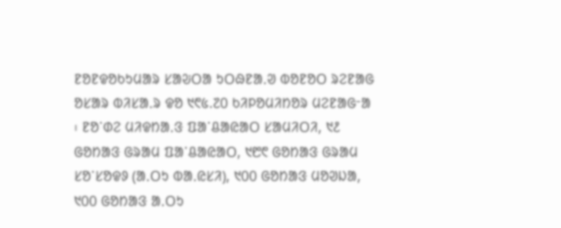ᱱᱚᱱᱫᱚᱠᱩᱢᱟᱨ ᱥᱟᱶᱛᱟ ᱩᱛᱷᱱᱟᱹᱣ ᱵᱚᱱᱚᱛ ᱨᱮᱱᱟᱜ ᱚᱥᱟᱨ ᱵᱤᱥᱟᱹᱨ ᱫᱚ ᱑᱖᱕.᱗᱐ ᱠᱤᱞᱚᱢᱤᱴᱚᱨ ᱢᱮᱱᱟᱜᱼᱟ ᱾ ᱱᱚᱸᱰᱮ ᱢᱤᱫᱴᱟᱹᱝ ᱯᱟᱸᱪᱟᱭᱟᱛ ᱥᱟᱢᱤᱛᱤ, ᱑᱒ ᱜᱚᱴᱟᱝ ᱜᱨᱟᱢ ᱯᱟᱸᱪᱟᱭᱟᱛ, ᱑᱘᱖ ᱜᱚᱴᱟᱝ ᱜᱨᱟᱢ ᱥᱚᱸᱥᱚᱫᱽ (ᱟᱹᱛᱩ ᱵᱟᱹᱭᱥᱤ), ᱑᱐᱐ ᱜᱚᱴᱟᱝ ᱢᱚᱣᱡᱟ, ᱑᱐᱐ ᱜᱚᱴᱟᱝ ᱟᱹᱛᱩ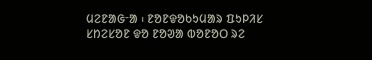ᱢᱮᱱᱟᱜᱼᱟ ᱾ ᱱᱚᱱᱫᱚᱠᱩᱢᱟᱨ ᱯᱩᱞᱤᱥ ᱥᱴᱮᱥᱚᱱ ᱫᱚ ᱱᱚᱣᱟ ᱵᱚᱱᱚᱛ ᱨᱮ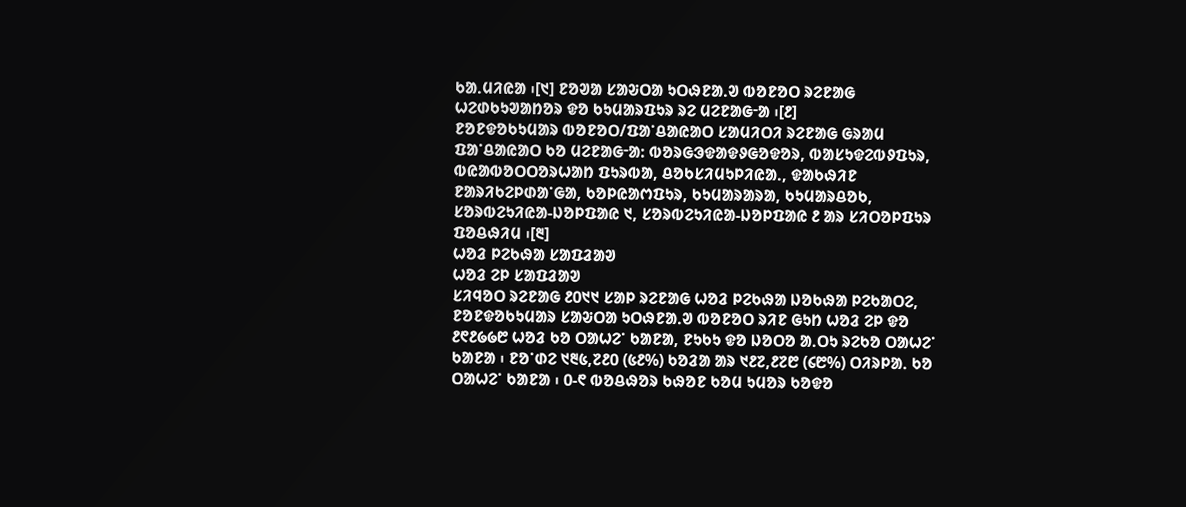ᱠᱟᱹᱢᱤᱭᱟ ᱾[᱑] ᱱᱚᱣᱟ ᱥᱟᱶᱛᱟ ᱩᱛᱷᱱᱟᱹᱣ ᱵᱚᱱᱚᱛ ᱨᱮᱱᱟᱜ ᱦᱮᱰᱠᱩᱣᱟᱴᱚᱨ ᱫᱚ ᱠᱩᱢᱟᱨᱯᱩᱨ ᱨᱮ ᱢᱮᱱᱟᱜᱼᱟ ᱾[᱒]
ᱱᱚᱱᱫᱚᱠᱩᱢᱟᱨ ᱵᱚᱱᱚᱛ/ᱯᱟᱸᱪᱟᱭᱟᱛ ᱥᱟᱢᱤᱛᱤ ᱨᱮᱱᱟᱜ ᱜᱨᱟᱢ ᱯᱟᱸᱪᱟᱭᱟᱛ ᱠᱚ ᱢᱮᱱᱟᱜᱼᱟ: ᱵᱚᱨᱜᱳᱫᱟᱫᱽᱜᱚᱫᱚᱨ, ᱵᱟᱥᱩᱫᱮᱵᱽᱯᱩᱨ, ᱵᱭᱟᱵᱚᱛᱛᱚᱨᱦᱟᱴ ᱯᱩᱨᱵᱟ, ᱪᱚᱠᱥᱤᱢᱩᱞᱤᱭᱟᱹ, ᱫᱟᱠᱷᱤᱱ ᱱᱟᱨᱤᱠᱮᱞᱰᱟᱸᱜᱟ, ᱠᱚᱞᱭᱟᱬᱯᱩᱨ, ᱠᱩᱢᱟᱨᱟᱨᱟ, ᱠᱩᱢᱟᱨᱪᱚᱠ, ᱥᱚᱨᱵᱮᱩᱤᱭᱟ-ᱡᱚᱞᱯᱟᱭ ᱑, ᱥᱚᱨᱵᱮᱩᱤᱭᱟ-ᱡᱚᱞᱯᱟᱭ ᱒ ᱟᱨ ᱥᱤᱛᱚᱞᱯᱩᱨ ᱯᱚᱪᱷᱤᱢ ᱾[᱓]
ᱦᱚᱲ ᱞᱮᱠᱷᱟ ᱥᱟᱯᱲᱟᱣ
ᱦᱚᱲ ᱮᱞ ᱥᱟᱯᱲᱟᱣ
ᱥᱤᱧᱚᱛ ᱨᱮᱱᱟᱜ ᱒᱐᱑᱑ ᱥᱟᱞ ᱨᱮᱱᱟᱜ ᱦᱚᱲ ᱞᱮᱠᱷᱟ ᱡᱚᱠᱷᱟ ᱞᱮᱠᱟᱛᱮ, ᱱᱚᱱᱫᱚᱠᱩᱢᱟᱨ ᱥᱟᱶᱛᱟ ᱩᱛᱷᱱᱟᱹᱣ ᱵᱚᱱᱚᱛ ᱨᱤᱱ ᱜᱩᱴ ᱦᱚᱲ ᱮᱞ ᱫᱚ ᱒᱖᱒᱙᱙᱘ ᱦᱚᱲ ᱠᱚ ᱛᱟᱦᱮᱸ ᱠᱟᱱᱟ, ᱱᱩᱠᱩ ᱫᱚ ᱡᱚᱛᱚ ᱟᱹᱛᱩ ᱨᱮᱠᱚ ᱛᱟᱦᱮᱸ ᱠᱟᱱᱟ ᱾ ᱱᱚᱸᱰᱮ ᱑᱓᱕,᱗᱒᱐ (᱕᱒%) ᱠᱚᱲᱟ ᱟᱨ ᱑᱒᱗,᱒᱗᱘ (᱔᱘%) ᱛᱤᱨᱞᱟᱹ ᱠᱚ ᱛᱟᱦᱮᱸ ᱠᱟᱱᱟ ᱾ ᱐-᱖ ᱵᱚᱪᱷᱚᱨ ᱠᱷᱚᱱ ᱠᱚᱢ ᱩᱢᱚᱨ ᱠᱚᱫᱚ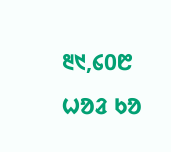᱓᱑,᱔᱐᱘ ᱦᱚᱲ ᱠᱚ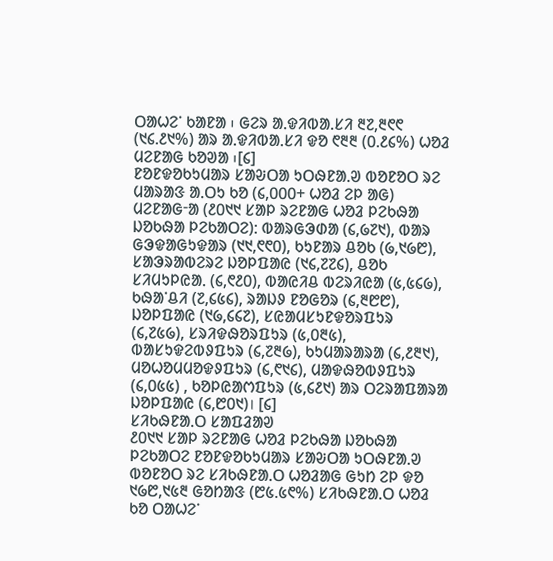ᱛᱟᱦᱮᱸ ᱠᱟᱱᱟ ᱾ ᱜᱮᱨ ᱟᱹᱫᱤᱵᱟᱹᱥᱤ ᱓᱗,᱓᱖᱖ (᱑᱔.᱒᱑%) ᱟᱨ ᱟᱹᱫᱤᱵᱟᱹᱥᱤ ᱫᱚ ᱖᱓᱓ (᱐.᱒᱔%) ᱦᱚᱲ ᱢᱮᱱᱟᱜ ᱠᱚᱣᱟ ᱾[᱔]
ᱱᱚᱱᱫᱚᱠᱩᱢᱟᱨ ᱥᱟᱶᱛᱟ ᱩᱛᱷᱱᱟᱹᱣ ᱵᱚᱱᱚᱛ ᱨᱮ ᱢᱟᱨᱟᱝ ᱟᱹᱛᱩ ᱠᱚ (᱔,᱐᱐᱐+ ᱦᱚᱲ ᱮᱞ ᱟᱜ) ᱢᱮᱱᱟᱜᱼᱟ (᱒᱐᱑᱑ ᱥᱟᱞ ᱨᱮᱱᱟᱜ ᱦᱚᱲ ᱞᱮᱠᱷᱟ ᱡᱚᱠᱷᱟ ᱞᱮᱠᱟᱛᱮ): ᱵᱟᱨᱜᱳᱰᱟ (᱔,᱙᱗᱑), ᱵᱟᱨ ᱜᱳᱫᱟᱜᱩᱫᱟᱨ (᱑᱑,᱖᱖᱐), ᱠᱩᱱᱟᱨ ᱪᱚᱠ (᱙,᱑᱙᱘), ᱥᱟᱳᱨᱟᱵᱮᱨᱮ ᱡᱚᱞᱯᱟᱭ (᱑᱔,᱗᱗᱔), ᱪᱚᱠ ᱥᱤᱢᱩᱞᱭᱟᱹ (᱔,᱖᱒᱐), ᱵᱟᱭᱤᱪ ᱵᱮᱨᱤᱭᱟ (᱕,᱕᱔᱙), ᱠᱷᱟᱸᱪᱤ (᱗,᱔᱕᱔), ᱨᱟᱡᱽ ᱱᱚᱜᱚᱨ (᱔,᱓᱘᱘), ᱡᱚᱞᱯᱟᱭ (᱑᱙,᱔᱔᱗), ᱥᱭᱟᱢᱥᱩᱱᱫᱚᱨᱯᱩᱨ (᱔,᱗᱕᱙), ᱥᱨᱤᱫᱷᱚᱨᱯᱩᱨ (᱕,᱐᱓᱕), ᱵᱟᱥᱩᱫᱮᱵᱽᱯᱩᱨ (᱔,᱗᱓᱙), ᱠᱩᱢᱟᱨᱟᱨᱟ (᱔,᱒᱓᱑), ᱢᱚᱦᱚᱢᱢᱚᱫᱽᱯᱩᱨ (᱔,᱖᱑᱔), ᱢᱟᱫᱷᱚᱵᱽᱯᱩᱨ (᱔,᱐᱕᱕) , ᱠᱚᱞᱭᱟᱬᱯᱩᱨ (᱕,᱔᱒᱑) ᱟᱨ ᱛᱮᱨᱟᱯᱟᱨᱟ ᱡᱚᱞᱯᱟᱭ (᱔,᱘᱐᱑)। [᱔]
ᱥᱤᱠᱷᱱᱟᱹᱛ ᱥᱟᱯᱲᱟᱣ
᱒᱐᱑᱑ ᱥᱟᱞ ᱨᱮᱱᱟᱜ ᱦᱚᱲ ᱞᱮᱠᱷᱟ ᱡᱚᱠᱷᱟ ᱞᱮᱠᱟᱛᱮ ᱱᱚᱱᱫᱚᱠᱩᱢᱟᱨ ᱥᱟᱶᱛᱟ ᱩᱛᱷᱱᱟᱹᱣ ᱵᱚᱱᱚᱛ ᱨᱮ ᱥᱤᱠᱷᱱᱟᱹᱛ ᱦᱚᱲᱟᱜ ᱜᱩᱴ ᱮᱞ ᱫᱚ ᱑᱙᱘,᱑᱕᱓ ᱜᱚᱴᱟᱝ (᱘᱕.᱕᱖%) ᱥᱤᱠᱷᱱᱟᱹᱛ ᱦᱚᱲ ᱠᱚ ᱛᱟᱦᱮᱸ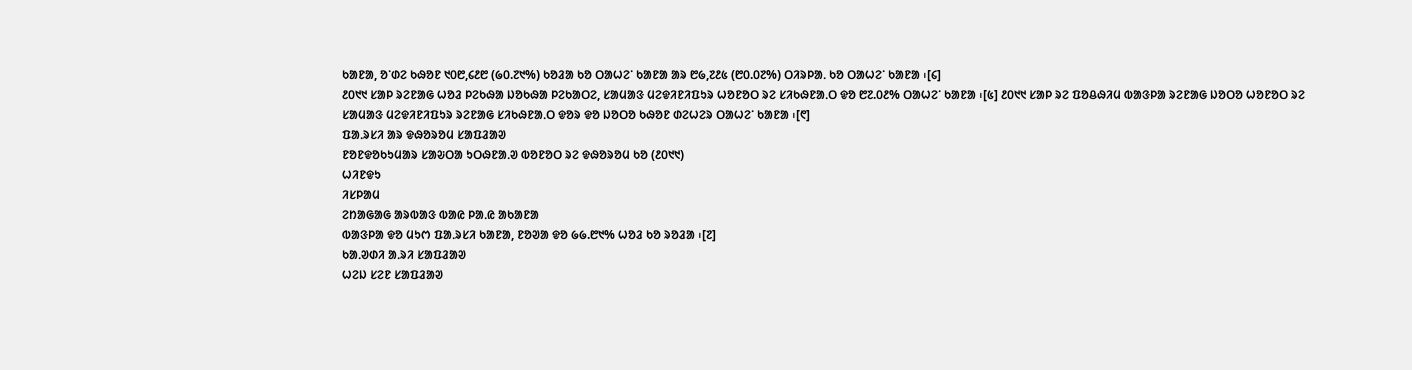ᱠᱟᱱᱟ, ᱚᱸᱰᱮ ᱠᱷᱚᱱ ᱑᱐᱘,᱔᱒᱘ (᱙᱐.᱗᱑%) ᱠᱚᱲᱟ ᱠᱚ ᱛᱟᱦᱮᱸ ᱠᱟᱱᱟ ᱟᱨ ᱘᱙,᱗᱒᱕ (᱘᱐.᱐᱗%) ᱛᱤᱨᱞᱟᱹ ᱠᱚ ᱛᱟᱦᱮᱸ ᱠᱟᱱᱟ ᱾[᱔]
᱒᱐᱑᱑ ᱥᱟᱞ ᱨᱮᱱᱟᱜ ᱦᱚᱲ ᱞᱮᱠᱷᱟ ᱡᱚᱠᱷᱟ ᱞᱮᱠᱟᱛᱮ, ᱥᱟᱢᱟᱝ ᱢᱮᱫᱤᱱᱤᱯᱩᱨ ᱦᱚᱱᱚᱛ ᱨᱮ ᱥᱤᱠᱷᱱᱟᱹᱛ ᱫᱚ ᱘᱗.᱐᱒% ᱛᱟᱦᱮᱸ ᱠᱟᱱᱟ ᱾[᱕] ᱒᱐᱑᱑ ᱥᱟᱞ ᱨᱮ ᱯᱚᱪᱷᱤᱢ ᱵᱟᱝᱞᱟ ᱨᱮᱱᱟᱜ ᱡᱚᱛᱚ ᱦᱚᱱᱚᱛ ᱨᱮ ᱥᱟᱢᱟᱝ ᱢᱮᱫᱤᱱᱤᱯᱩᱨ ᱨᱮᱱᱟᱜ ᱥᱤᱠᱷᱱᱟᱹᱛ ᱫᱚᱨ ᱫᱚ ᱡᱚᱛᱚ ᱠᱷᱚᱱ ᱰᱮᱦᱮᱨ ᱛᱟᱦᱮᱸ ᱠᱟᱱᱟ ᱾[᱖]
ᱯᱟᱹᱨᱥᱤ ᱟᱨ ᱫᱷᱚᱨᱚᱢ ᱥᱟᱯᱲᱟᱣ
ᱱᱚᱱᱫᱚᱠᱩᱢᱟᱨ ᱥᱟᱶᱛᱟ ᱩᱛᱷᱱᱟᱹᱣ ᱵᱚᱱᱚᱛ ᱨᱮ ᱫᱷᱚᱨᱚᱢ ᱠᱚ (᱒᱐᱑᱑)
ᱦᱤᱱᱫᱩ
ᱤᱥᱞᱟᱢ
ᱮᱴᱟᱜᱟᱜ ᱟᱨᱵᱟᱝ ᱵᱟᱭ ᱞᱟᱹᱭ ᱟᱠᱟᱱᱟ
ᱵᱟᱝᱞᱟ ᱫᱚ ᱢᱩᱬ ᱯᱟᱹᱨᱥᱤ ᱠᱟᱱᱟ, ᱱᱚᱣᱟ ᱫᱚ ᱙᱙.᱘᱑% ᱦᱚᱲ ᱠᱚ ᱨᱚᱲᱟ ᱾[᱗]
ᱠᱟᱹᱣᱰᱤ ᱟᱹᱨᱤ ᱥᱟᱯᱲᱟᱣ
ᱦᱮᱡ ᱥᱮᱱ ᱥᱟᱯᱲᱟᱣ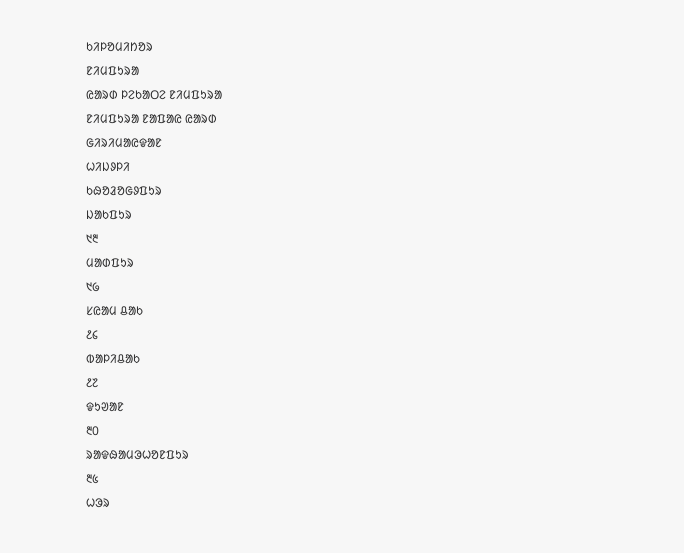ᱠᱤᱞᱚᱢᱤᱴᱚᱨ
ᱱᱤᱢᱯᱩᱨᱟ
ᱭᱟᱨᱰ ᱞᱮᱠᱟᱛᱮ ᱱᱤᱢᱯᱩᱨᱟ
ᱱᱤᱢᱯᱩᱨᱟ ᱱᱟᱯᱟᱭ ᱭᱟᱨᱰ
ᱜᱤᱨᱤᱢᱟᱭᱫᱟᱱ
ᱦᱤᱡᱽᱞᱤ
ᱠᱷᱚᱲᱚᱜᱽᱯᱩᱨ
ᱡᱟᱠᱯᱩᱨ
᱑᱓
ᱢᱟᱰᱯᱩᱨ
᱑᱙
ᱥᱭᱟᱢ ᱪᱟᱠ
᱒᱔
ᱵᱟᱞᱤᱪᱟᱠ
᱒᱗
ᱫᱩᱣᱟᱱ
᱓᱐
ᱨᱟᱫᱷᱟᱢᱳᱦᱚᱱᱯᱩᱨ
᱓᱕
ᱦᱳᱨ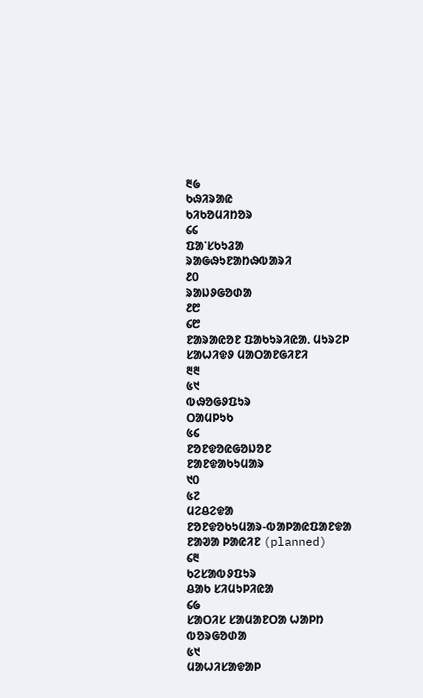᱓᱙
ᱠᱷᱤᱨᱟᱭ
ᱠᱤᱠᱚᱢᱤᱴᱚᱨ
᱔᱔
ᱯᱟᱸᱥᱠᱩᱲᱟ
ᱨᱟᱜᱷᱩᱱᱟᱴᱷᱵᱟᱨᱤ
᱒᱐
ᱨᱟᱡᱽᱜᱚᱰᱟ
᱒᱘
᱔᱘
ᱱᱟᱨᱟᱭᱚᱱ ᱯᱟᱠᱩᱨᱤᱭᱟᱹ ᱢᱩᱨᱮᱞ
ᱥᱟᱦᱤᱫᱽ ᱢᱟᱛᱟᱱᱜᱤᱱᱤ
᱓᱓
᱕᱑
ᱵᱷᱚᱜᱽᱯᱩᱨ
ᱛᱟᱢᱞᱩᱠ
᱕᱔
ᱱᱚᱱᱫᱚᱭᱜᱚᱡᱚᱱ
ᱱᱟᱱᱫᱟᱠᱩᱢᱟᱨ
᱑᱐
᱕᱗
ᱢᱮᱪᱮᱫᱟ
ᱱᱚᱱᱫᱚᱠᱩᱢᱟᱨ-ᱵᱟᱞᱟᱭᱯᱟᱱᱫᱟ
ᱱᱟᱣᱟ ᱞᱟᱭᱤᱱ (planned)
᱔᱓
ᱠᱮᱥᱟᱵᱽᱯᱩᱨ
ᱪᱟᱠ ᱥᱤᱢᱩᱞᱤᱭᱟ
᱔᱙
ᱥᱟᱛᱤᱥ ᱥᱟᱢᱟᱱᱛᱟ ᱦᱟᱞᱴ
ᱵᱚᱨᱜᱚᱰᱟ
᱕᱑
ᱢᱟᱦᱤᱥᱟᱫᱟᱞ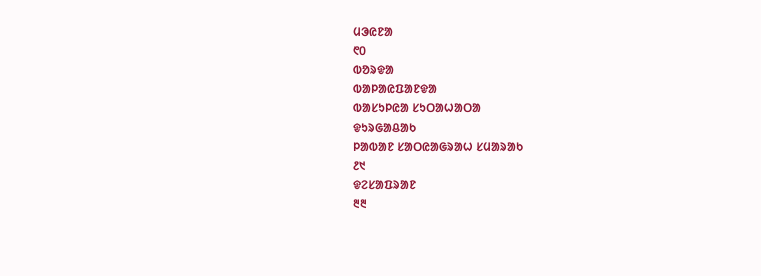ᱢᱳᱭᱱᱟ
᱖᱐
ᱵᱚᱨᱫᱟ
ᱵᱟᱞᱟᱭᱯᱟᱱᱫᱟ
ᱵᱟᱥᱩᱞᱭᱟ ᱥᱩᱛᱟᱦᱟᱛᱟ
ᱫᱩᱨᱜᱟᱪᱟᱠ
ᱞᱟᱵᱟᱱ ᱥᱟᱛᱭᱟᱜᱨᱟᱦ ᱥᱢᱟᱨᱟᱠ
᱒᱑
ᱫᱮᱥᱟᱯᱨᱟᱱ
᱓᱓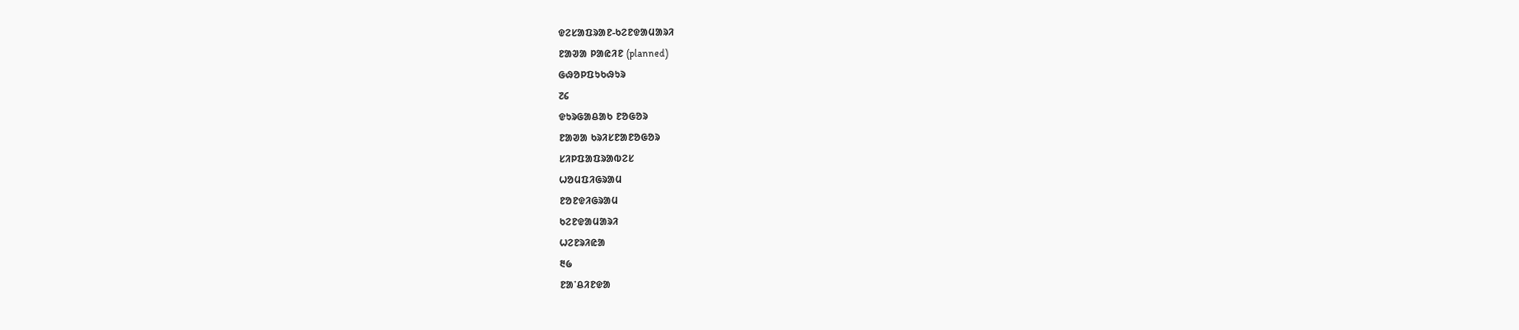ᱫᱮᱥᱟᱯᱨᱟᱱ-ᱠᱮᱱᱫᱟᱢᱟᱨᱤ
ᱱᱟᱣᱟ ᱞᱟᱭᱤᱱ (planned)
ᱜᱷᱚᱞᱯᱩᱠᱷᱩᱨ
᱗᱔
ᱫᱩᱨᱜᱟᱪᱟᱠ ᱱᱚᱜᱚᱨ
ᱱᱟᱣᱟ ᱠᱨᱤᱥᱱᱟᱱᱚᱜᱚᱨ
ᱥᱤᱞᱯᱟᱯᱨᱟᱵᱮᱥ
ᱦᱚᱢᱯᱤᱜᱨᱟᱢ
ᱱᱚᱱᱫᱤᱜᱨᱟᱢ
ᱠᱮᱱᱫᱟᱢᱟᱨᱤ
ᱦᱮᱱᱨᱤᱭᱟ
᱓᱙
ᱱᱟᱸᱪᱤᱱᱫᱟ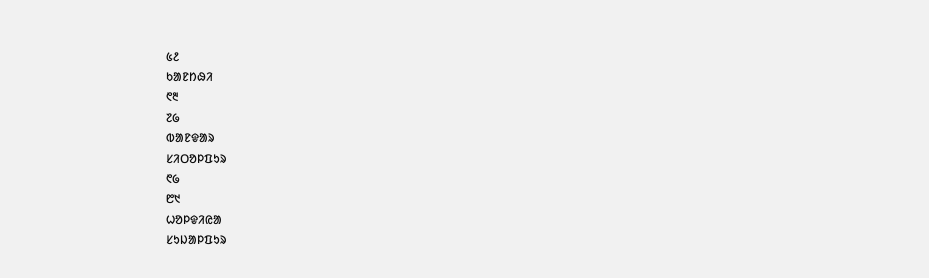᱕᱒
ᱠᱟᱱᱴᱷᱤ
᱖᱓
᱗᱙
ᱵᱟᱱᱫᱟᱨ
ᱥᱤᱛᱚᱞᱯᱩᱨ
᱖᱙
᱘᱑
ᱦᱚᱞᱫᱤᱭᱟ
ᱥᱩᱡᱟᱞᱯᱩᱨ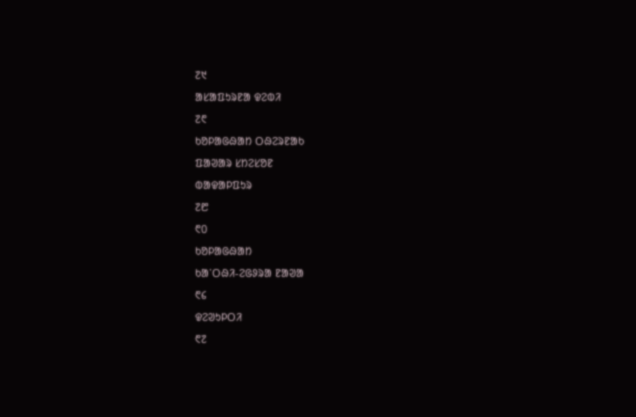᱗᱑
ᱟᱥᱟᱯᱩᱨᱱᱟ ᱫᱮᱵᱤ
᱗᱖
ᱠᱚᱞᱟᱜᱷᱟᱴ ᱛᱷᱮᱨᱱᱟᱠ
ᱯᱟᱣᱟᱨ ᱥᱴᱮᱥᱚᱱ
ᱵᱟᱫᱟᱞᱯᱩᱨ
᱗᱘
᱖᱐
ᱠᱚᱞᱟᱜᱷᱟᱴ
ᱠᱟᱸᱛᱷᱤ-ᱮᱜᱽᱨᱟ ᱱᱟᱣᱟ
᱖᱔
ᱫᱮᱣᱩᱞᱛᱤ
᱖᱗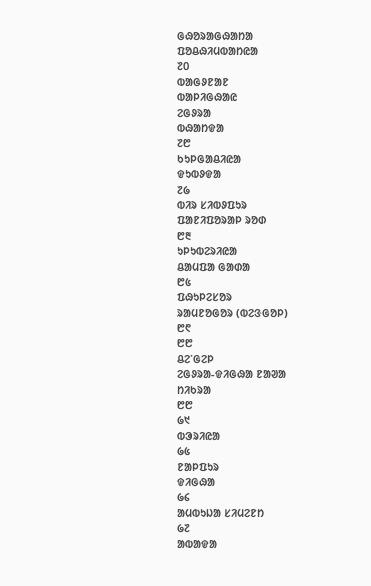ᱜᱷᱚᱨᱟᱜᱷᱟᱴᱟ
ᱯᱚᱪᱷᱤᱢᱵᱟᱴᱭᱟ
᱗᱐
ᱵᱟᱜᱽᱱᱟᱱ
ᱵᱟᱞᱤᱜᱷᱟᱭ
ᱮᱜᱽᱨᱟ
ᱵᱷᱟᱴᱫᱟ
᱗᱘
ᱠᱩᱞᱜᱟᱪᱤᱭᱟ
ᱫᱩᱵᱽᱫᱟ
᱗᱙
ᱵᱤᱨ ᱥᱤᱵᱽᱯᱩᱨ
ᱯᱟᱱᱤᱯᱚᱨᱟᱞ ᱨᱚᱰ
᱘᱓
ᱩᱞᱩᱵᱮᱨᱤᱭᱟ
ᱪᱟᱢᱯᱟ ᱜᱟᱰᱟ
᱘᱕
ᱯᱷᱩᱞᱮᱥᱚᱨ
ᱨᱟᱢᱱᱚᱜᱚᱨ (ᱵᱮᱝᱜᱚᱞ)
᱘᱖
᱘᱘
ᱪᱮᱸᱜᱮᱞ
ᱮᱜᱽᱨᱟ-ᱫᱤᱜᱷᱟ ᱱᱟᱣᱟ
ᱴᱤᱠᱨᱟ
᱘᱘
᱙᱑
ᱵᱳᱨᱤᱭᱟ
᱙᱕
ᱱᱟᱞᱯᱩᱨ
ᱫᱤᱜᱷᱟ
᱙᱔
ᱟᱢᱵᱩᱡᱟ ᱥᱤᱢᱮᱱᱴ
᱙᱗
ᱟᱵᱟᱫᱟ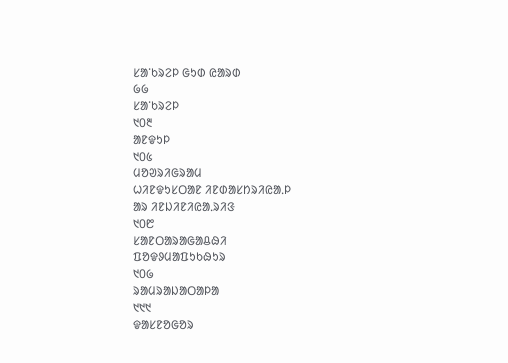ᱥᱟᱸᱠᱨᱮᱞ ᱜᱩᱰ ᱭᱟᱨᱰ
᱙᱙
ᱥᱟᱸᱠᱨᱮᱞ
᱑᱐᱓
ᱟᱱᱫᱩᱞ
᱑᱐᱕
ᱢᱚᱣᱨᱤᱜᱨᱟᱢ
ᱦᱤᱱᱫᱩᱥᱛᱟᱱ ᱤᱱᱰᱟᱥᱴᱨᱤᱭᱟᱹᱞ
ᱟᱨ ᱤᱱᱡᱤᱱᱤᱭᱟᱹᱨᱤᱝ
᱑᱐᱘
ᱥᱟᱱᱛᱟᱨᱟᱜᱟᱪᱷᱤ
ᱯᱚᱫᱽᱢᱟᱯᱩᱠᱷᱩᱨ
᱑᱐᱙
ᱨᱟᱢᱨᱟᱡᱟᱛᱟᱞᱟ
᱑᱑᱑
ᱫᱟᱥᱱᱚᱜᱚᱨ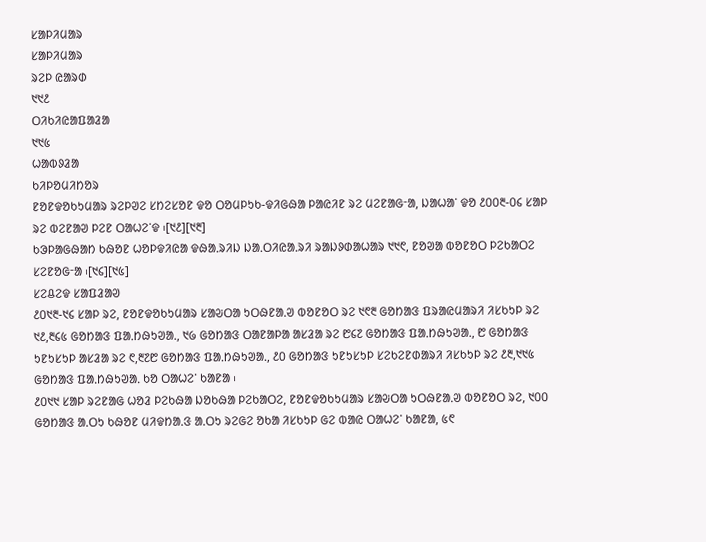ᱥᱟᱞᱤᱢᱟᱨ
ᱥᱟᱞᱤᱢᱟᱨ
ᱨᱮᱞ ᱭᱟᱨᱰ
᱑᱑᱒
ᱛᱤᱠᱤᱭᱟᱯᱟᱲᱟ
᱑᱑᱕
ᱦᱟᱵᱽᱲᱟ
ᱠᱤᱞᱚᱢᱤᱴᱚᱨ
ᱱᱚᱱᱫᱚᱠᱩᱢᱟᱨ ᱨᱮᱞᱣᱮ ᱥᱴᱮᱥᱚᱱ ᱫᱚ ᱛᱚᱢᱞᱩᱠ-ᱫᱤᱜᱷᱟ ᱞᱟᱭᱤᱱ ᱨᱮ ᱢᱮᱱᱟᱜᱼᱟ, ᱡᱟᱦᱟᱸ ᱫᱚ ᱒᱐᱐᱓-᱐᱔ ᱥᱟᱞ ᱨᱮ ᱵᱮᱱᱟᱣ ᱞᱮᱱ ᱛᱟᱦᱮᱸᱫ ᱾[᱑᱒][᱑᱓]
ᱠᱳᱞᱟᱜᱷᱟᱴ ᱠᱷᱚᱱ ᱦᱚᱞᱫᱤᱭᱟ ᱫᱷᱟᱹᱨᱤᱡ ᱡᱟᱹᱛᱤᱭᱟᱹᱨᱤ ᱨᱟᱡᱽᱰᱟᱦᱟᱨ ᱑᱑᱖, ᱱᱚᱣᱟ ᱵᱚᱱᱚᱛ ᱞᱮᱠᱟᱛᱮ ᱥᱮᱱᱚᱜᱼᱟ ᱾[᱑᱔][᱑᱕]
ᱥᱮᱪᱮᱫ ᱥᱟᱯᱲᱟᱣ
᱒᱐᱑᱓-᱑᱔ ᱥᱟᱞ ᱨᱮ, ᱱᱚᱱᱫᱚᱠᱩᱢᱟᱨ ᱥᱟᱶᱛᱟ ᱩᱛᱷᱱᱟᱹᱣ ᱵᱚᱱᱚᱛ ᱨᱮ ᱑᱖᱓ ᱜᱚᱴᱟᱝ ᱯᱨᱟᱭᱢᱟᱨᱤ ᱤᱥᱠᱩᱞ ᱨᱮ ᱑᱒,᱓᱔᱕ ᱜᱚᱴᱟᱝ ᱯᱟᱹᱴᱷᱩᱣᱟᱹ, ᱑᱙ ᱜᱚᱴᱟᱝ ᱛᱟᱱᱟᱞᱟ ᱟᱥᱲᱟ ᱨᱮ ᱘᱔᱗ ᱜᱚᱴᱟᱝ ᱯᱟᱹᱴᱷᱩᱣᱟᱹ, ᱘ ᱜᱚᱴᱟᱝ ᱩᱱᱩᱥᱩᱞ ᱟᱥᱲᱟ ᱨᱮ ᱖,᱓᱗᱘ ᱜᱚᱴᱟᱝ ᱯᱟᱹᱴᱷᱩᱣᱟᱹ, ᱒᱐ ᱜᱚᱴᱟᱝ ᱩᱱᱩᱥᱩᱞ ᱥᱮᱠᱮᱱᱰᱟᱨᱤ ᱤᱥᱠᱩᱞ ᱨᱮ ᱒᱓,᱑᱑᱕ ᱜᱚᱴᱟᱝ ᱯᱟᱹᱴᱷᱩᱣᱟᱹ ᱠᱚ ᱛᱟᱦᱮᱸ ᱠᱟᱱᱟ ᱾
᱒᱐᱑᱑ ᱥᱟᱞ ᱨᱮᱱᱟᱜ ᱦᱚᱲ ᱞᱮᱠᱷᱟ ᱡᱚᱠᱷᱟ ᱞᱮᱠᱟᱛᱮ, ᱱᱚᱱᱫᱚᱠᱩᱢᱟᱨ ᱥᱟᱶᱛᱟ ᱩᱛᱷᱱᱟᱹᱣ ᱵᱚᱱᱚᱛ ᱨᱮ, ᱑᱐᱐ ᱜᱚᱴᱟᱝ ᱟᱹᱛᱩ ᱠᱷᱚᱱ ᱢᱤᱫᱴᱟᱹᱝ ᱟᱹᱛᱩ ᱨᱮᱜᱮ ᱚᱠᱟ ᱤᱥᱠᱩᱞ ᱜᱮ ᱵᱟᱭ ᱛᱟᱦᱮᱸ ᱠᱟᱱᱟ, ᱕᱖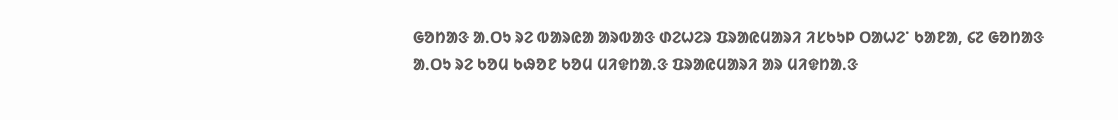ᱜᱚᱴᱟᱝ ᱟᱹᱛᱩ ᱨᱮ ᱵᱟᱨᱭᱟ ᱟᱨᱵᱟᱝ ᱰᱮᱦᱮᱨ ᱯᱨᱟᱭᱢᱟᱨᱤ ᱤᱥᱠᱩᱞ ᱛᱟᱦᱮᱸ ᱠᱟᱱᱟ, ᱔᱗ ᱜᱚᱴᱟᱝ ᱟᱹᱛᱩ ᱨᱮ ᱠᱚᱢ ᱠᱷᱚᱱ ᱠᱚᱢ ᱢᱤᱫᱴᱟᱹᱝ ᱯᱨᱟᱭᱢᱟᱨᱤ ᱟᱨ ᱢᱤᱫᱴᱟᱹᱝ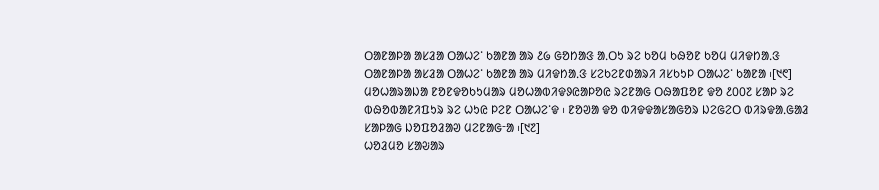ᱛᱟᱱᱟᱞᱟ ᱟᱥᱲᱟ ᱛᱟᱦᱮᱸ ᱠᱟᱱᱟ ᱟᱨ ᱒᱙ ᱜᱚᱴᱟᱝ ᱟᱹᱛᱩ ᱨᱮ ᱠᱚᱢ ᱠᱷᱚᱱ ᱠᱚᱢ ᱢᱤᱫᱴᱟᱹᱝ ᱛᱟᱱᱟᱞᱟ ᱟᱥᱲᱟ ᱛᱟᱦᱮᱸ ᱠᱟᱱᱟ ᱟᱨ ᱢᱤᱫᱴᱟᱹᱝ ᱥᱮᱠᱮᱱᱰᱟᱨᱤ ᱤᱥᱠᱩᱞ ᱛᱟᱦᱮᱸ ᱠᱟᱱᱟ ᱾[᱑᱖]
ᱢᱚᱦᱟᱨᱟᱡᱟ ᱱᱚᱱᱫᱚᱠᱩᱢᱟᱨ ᱢᱚᱦᱟᱵᱤᱫᱽᱭᱟᱞᱚᱭ ᱨᱮᱱᱟᱜ ᱛᱷᱟᱯᱚᱱ ᱫᱚ ᱒᱐᱐᱗ ᱥᱟᱞ ᱨᱮ ᱵᱷᱚᱵᱟᱱᱤᱯᱩᱨ ᱨᱮ ᱦᱩᱭ ᱞᱮᱱ ᱛᱟᱦᱮᱸᱫ ᱾ ᱱᱚᱣᱟ ᱫᱚ ᱵᱤᱫᱫᱟᱥᱟᱜᱚᱨ ᱡᱮᱜᱮᱛ ᱵᱤᱨᱫᱟᱹᱜᱟᱲ ᱥᱟᱞᱟᱜ ᱡᱚᱯᱚᱲᱟᱣ ᱢᱮᱱᱟᱜᱼᱟ ᱾[᱑᱗]
ᱦᱚᱲᱢᱚ ᱥᱟᱶᱟᱨ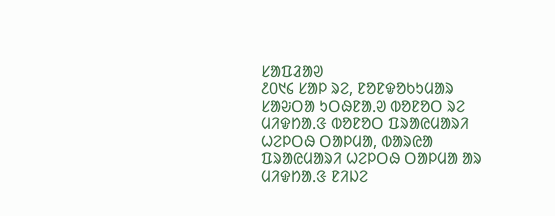ᱥᱟᱯᱲᱟᱣ
᱒᱐᱑᱔ ᱥᱟᱞ ᱨᱮ, ᱱᱚᱱᱫᱚᱠᱩᱢᱟᱨ ᱥᱟᱶᱛᱟ ᱩᱛᱷᱱᱟᱹᱣ ᱵᱚᱱᱚᱛ ᱨᱮ ᱢᱤᱫᱴᱟᱹᱝ ᱵᱚᱱᱚᱛ ᱯᱨᱟᱭᱢᱟᱨᱤ ᱦᱮᱞᱛᱷ ᱛᱟᱞᱢᱟ, ᱵᱟᱨᱭᱟ ᱯᱨᱟᱭᱢᱟᱨᱤ ᱦᱮᱞᱛᱷ ᱛᱟᱞᱢᱟ ᱟᱨ ᱢᱤᱫᱴᱟᱹᱝ ᱱᱤᱡᱮ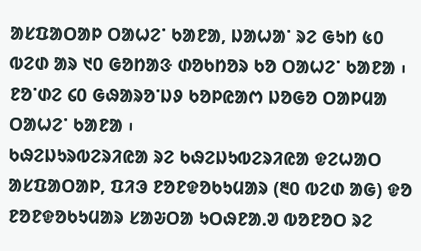ᱟᱥᱯᱟᱛᱟᱞ ᱛᱟᱦᱮᱸ ᱠᱟᱱᱟ, ᱡᱟᱦᱟᱸ ᱨᱮ ᱜᱩᱴ ᱕᱐ ᱵᱮᱰ ᱟᱨ ᱑᱐ ᱜᱚᱴᱟᱝ ᱰᱚᱠᱴᱚᱨ ᱠᱚ ᱛᱟᱦᱮᱸ ᱠᱟᱱᱟ ᱾ ᱱᱚᱸᱰᱮ ᱔᱐ ᱜᱷᱟᱨᱚᱸᱡᱽ ᱠᱚᱞᱭᱟᱬ ᱡᱚᱜᱚ ᱛᱟᱞᱢᱟ ᱛᱟᱦᱮᱸ ᱠᱟᱱᱟ ᱾
ᱠᱷᱮᱡᱩᱨᱵᱮᱨᱤᱭᱟ ᱨᱮ ᱠᱷᱮᱡᱩᱵᱮᱨᱤᱭᱟ ᱫᱮᱦᱟᱛ ᱟᱥᱯᱟᱛᱟᱞ, ᱯᱤᱳ ᱱᱚᱱᱫᱚᱠᱩᱢᱟᱨ (᱓᱐ ᱵᱮᱰ ᱟᱜ) ᱫᱚ ᱱᱚᱱᱫᱚᱠᱩᱢᱟᱨ ᱥᱟᱶᱛᱟ ᱩᱛᱷᱱᱟᱹᱣ ᱵᱚᱱᱚᱛ ᱨᱮ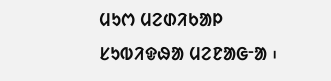ᱢᱩᱬ ᱢᱮᱰᱤᱠᱟᱞ ᱥᱩᱵᱤᱫᱷᱟ ᱢᱮᱱᱟᱜᱼᱟ ᱾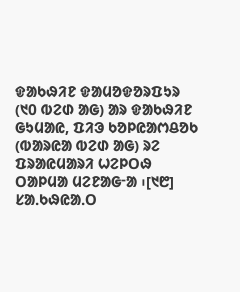ᱫᱟᱠᱷᱤᱱ ᱫᱟᱢᱚᱫᱚᱨᱯᱩᱨ (᱑᱐ ᱵᱮᱰ ᱟᱜ) ᱟᱨ ᱫᱟᱠᱷᱤᱱ ᱜᱩᱢᱟᱭ, ᱯᱤᱳ ᱠᱚᱞᱭᱟᱬᱪᱚᱠ (ᱵᱟᱨᱭᱟ ᱵᱮᱰ ᱟᱜ) ᱨᱮ ᱯᱨᱟᱭᱢᱟᱨᱤ ᱦᱮᱞᱛᱷ ᱛᱟᱞᱢᱟ ᱢᱮᱱᱟᱜᱼᱟ ᱾[᱑᱘]
ᱥᱟᱹᱠᱷᱭᱟᱹᱛ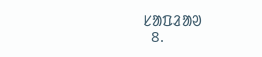ᱥᱟᱯᱲᱟᱣ
  8.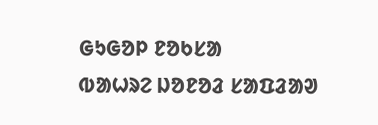ᱜᱩᱜᱚᱞ ᱱᱚᱠᱥᱟ
ᱵᱟᱦᱨᱮ ᱡᱚᱱᱚᱲ ᱥᱟᱯᱲᱟᱣ